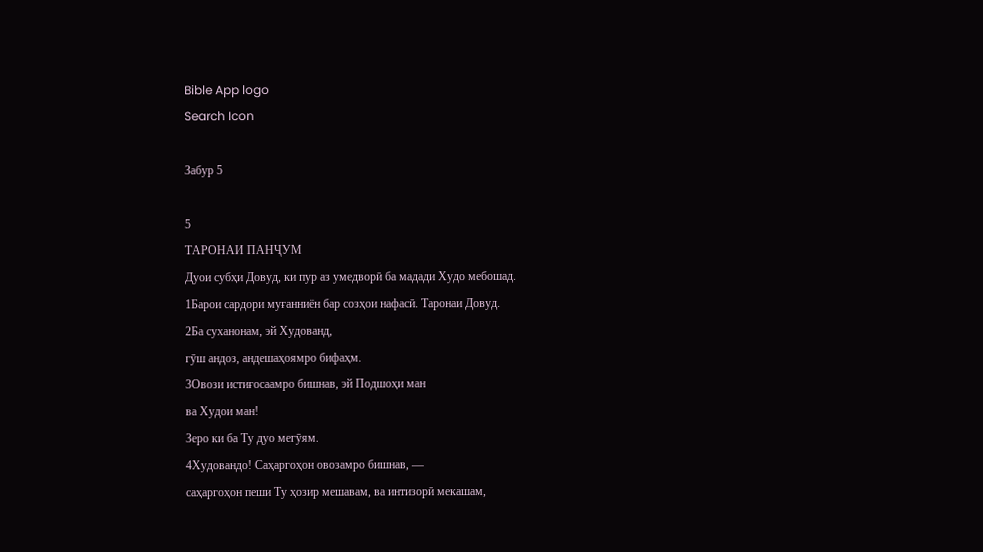Bible App logo
Search Icon

Забур 5

5
ТАРОНАИ ПАНҶУМ
Дуои субҳи Довуд, ки пур аз умедворӣ ба мадади Худо мебошад.
1Барои сардори муғанниён бар созҳои нафасӣ. Таронаи Довуд.
2Ба суханонам, эй Худованд,
гӯш андоз, андешаҳоямро бифаҳм.
3Овози истиғосаамро бишнав, эй Подшоҳи ман
ва Худои ман!
Зеро ки ба Ту дуо мегӯям.
4Худовандо! Саҳаргоҳон овозамро бишнав, —
саҳаргоҳон пеши Ту ҳозир мешавам, ва интизорӣ мекашам,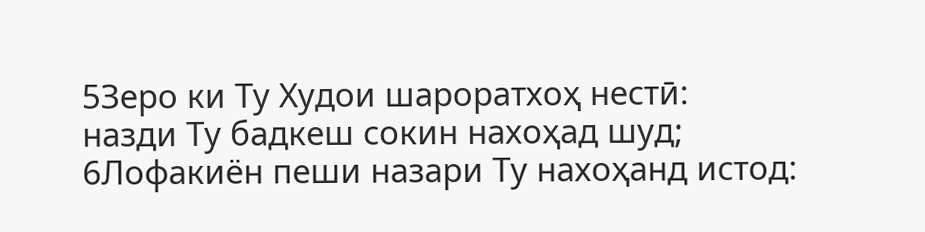5Зеро ки Ту Худои шароратхоҳ нестӣ:
назди Ту бадкеш сокин нахоҳад шуд;
6Лофакиён пеши назари Ту нахоҳанд истод: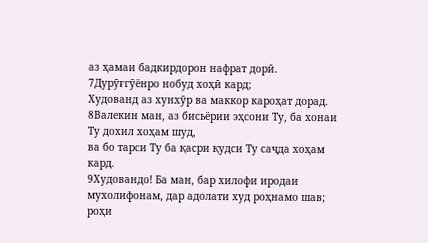аз ҳамаи бадкирдорон нафрат дорӣ.
7Дурӯғгӯёнро нобуд хоҳӣ кард;
Худованд аз хунхӯр ва маккор кароҳат дорад.
8Валекин ман, аз бисьёрии эҳсони Ту, ба хонаи Ту дохил хоҳам шуд,
ва бо тарси Ту ба қасри қудси Ту саҷда хоҳам кард.
9Худовандо! Ба ман, бар хилофи иродаи мухолифонам, дар адолати худ роҳнамо шав;
роҳи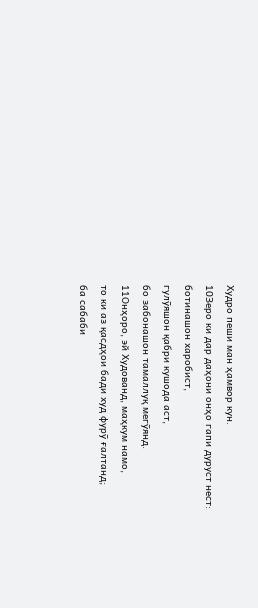Худро пеши ман ҳамвор кун.
10Зеро ки дар даҳони онҳо гапи дуруст нест:
ботинашон харобист,
гулӯяшон қабри кушода аст,
бо забонашон тамаллуқ мегӯянд.
11Онҳоро, эй Худованд, маҳкум намо,
то ки аз қасдҳои бади худ фурӯ ғалтанд;
ба сабаби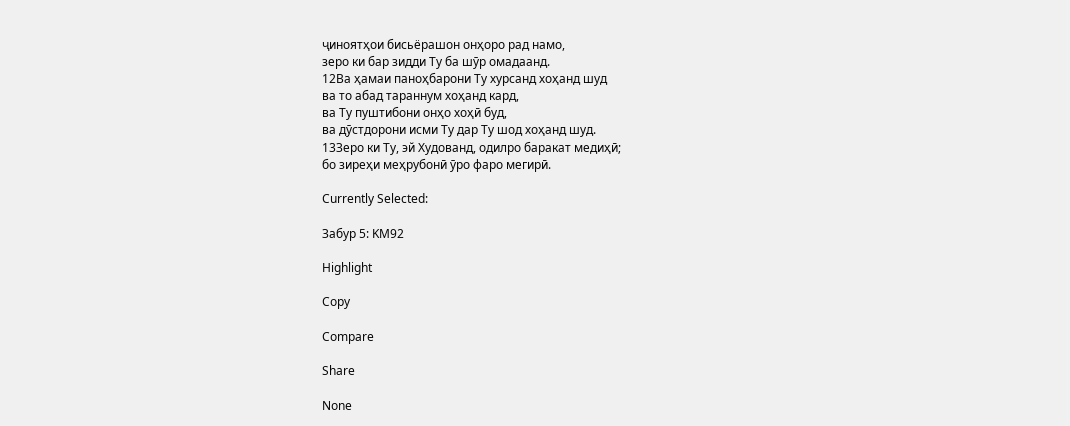ҷиноятҳои бисьёрашон онҳоро рад намо,
зеро ки бар зидди Ту ба шӯр омадаанд.
12Ва ҳамаи паноҳбарони Ту хурсанд хоҳанд шуд
ва то абад тараннум хоҳанд кард,
ва Ту пуштибони онҳо хоҳӣ буд,
ва дӯстдорони исми Ту дар Ту шод хоҳанд шуд.
13Зеро ки Ту, эй Худованд, одилро баракат медиҳӣ;
бо зиреҳи меҳрубонӣ ӯро фаро мегирӣ.

Currently Selected:

Забур 5: KM92

Highlight

Copy

Compare

Share

None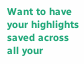Want to have your highlights saved across all your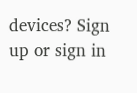devices? Sign up or sign in